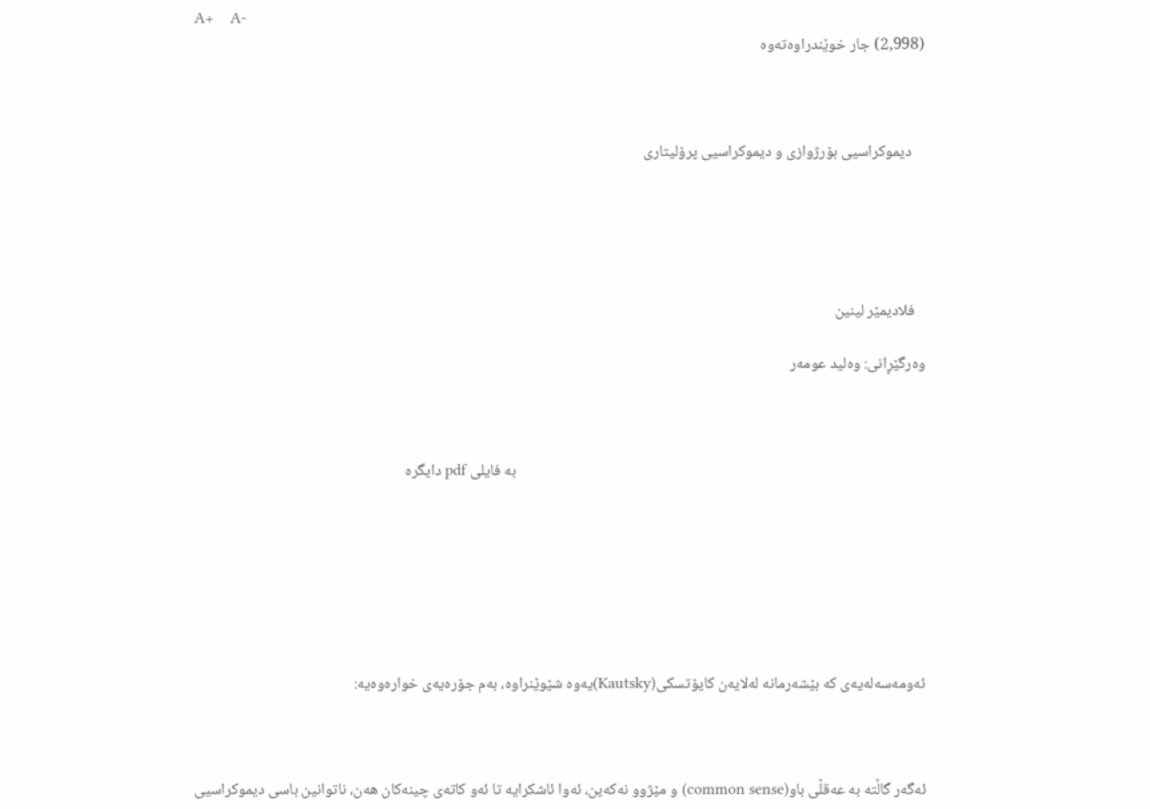A+    A-
(2,998) جار خوێندراوەتەوە



    ديموكراسيى بۆرژوازى و ديموكراسيى پرۆليتارى





   فلاديمێر لينين

وه‌رگێڕانى: وه‌ليد عومه‌ر



                                                                                                                    به‌ فايلى pdf دايگره‌







ئه‌ومه‌سه‌له‌يه‌ى كه‌ بێشه‌رمانه‌ له‌لايه‌ن كايۆتسكى(Kautsky)يه‌وه‌ شێوێنراوه‌، به‌م جۆره‌يه‌ى خواره‌وه‌يه‌:



ئه‌گه‌ر گاڵته‌ به‌ عه‌قڵى باو(common sense) و مێژوو نه‌كه‌ين، ئه‌وا ئاشكرايه‌ تا ئه‌و كاته‌ى چينه‌كان هه‌ن، ناتوانين باسى ديموكراسيى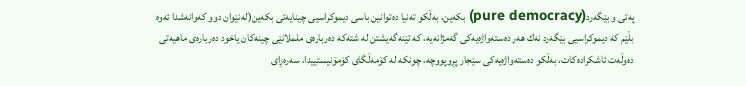په‌تى و بێگه‌رد(pure democracy) بكه‌ين، به‌ڵكو ته‌نيا ده‌توانين باسى ديموكراسيى چينايه‌تى بكه‌ين(له‌نێوان دوو كه‌وانه‌شدا ئه‌وه‌ بڵێم كه‌ ديموكراسيى بێگه‌رد نه‌ك هه‌ر ده‌سته‌واژه‌يه‌كى گه‌مژانه‌يه‌، كه‌ تێنه‌گه‌يشتن‌ له‌ شته‌كه‌ ده‌رباره‌ى ململانێى چينه‌كان ياخود ده‌رباره‌ى ماهيه‌تى ده‌وڵه‌ت ئاشكراده‌كات، به‌ڵكو ده‌سته‌واژه‌يه‌كى سێجار پڕوپووچه‌، چونكه‌ له‌ كۆمه‌ڵگاى كۆمۆنيستييدا، سه‌ره‌ڕاى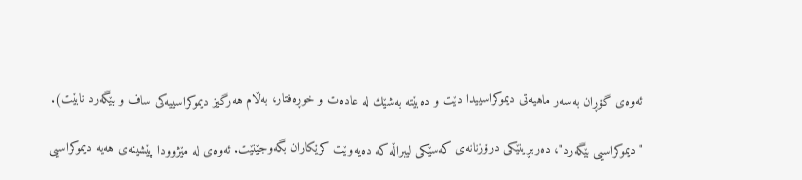ئه‌وه‌ى گۆڕان به‌سه‌ر ماهيه‌تى ديموكراسييدا دێت و ده‌بێته‌ به‌شێك له‌ عاده‌ت و خوڕه‌فتار، به‌ڵام هه‌رگيز ديموكراسييه‌كى ساف و بێگه‌رد نابێت).

"ديموكراسيى بێگه‌رد"، ده‌ربڕينێكى درۆزنانه‌ى كه‌سێكى ليبراڵه‌ كه‌ ده‌يه‌وێت كرێكاران بگه‌وجێنێت. ئه‌وه‌ى له‌ مێژوودا پێشينه‌ى هه‌يه‌ ديموكراسيى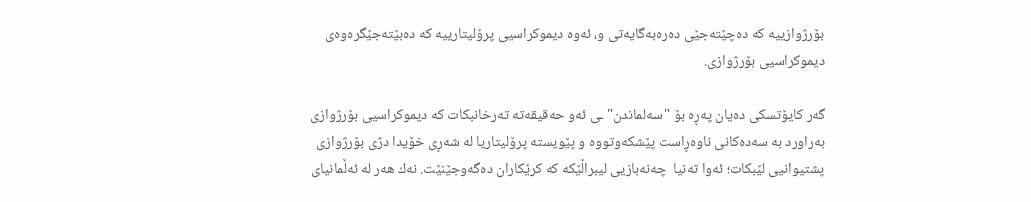بۆرژوازييه‌ كه‌ ده‌چێته‌جێى ده‌ره‌به‌گايه‌تى و، ئه‌وه‌ ديموكراسيى پرۆليتارييه‌ كه‌ ده‌بێته‌جێگره‌وه‌ى ديموكراسيى بۆرژوازى.

گه‌ر كايۆتسكى ده‌يان په‌ڕه‌ بۆ "سه‌لماندن"ـى ئه‌و حه‌قيقه‌ته‌ ته‌رخانبكات كه‌ ديموكراسيى بۆرژوازى به‌راورد به‌ سه‌ده‌كانى ناوه‌ڕاست پێشكه‌وتووه‌ و پێويسته‌ پرۆليتاريا له‌ شه‌ڕى خۆيدا دژى بۆرژوازى پشتيوانيى لێبكات؛ ئه‌وا ته‌نيا  چه‌نه‌بازيى ليبراڵێكه‌ كه‌ كرێكاران ده‌گه‌وجێنێت. نه‌ك هه‌ر له‌ ئه‌ڵمانياى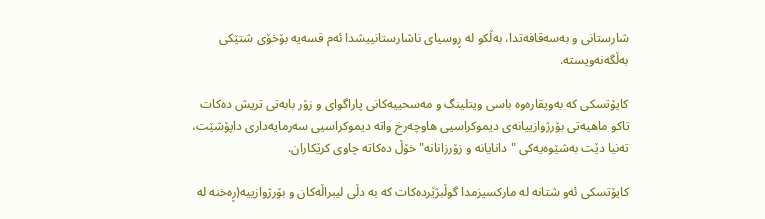شارستانى و به‌سه‌قافه‌تدا، به‌ڵكو له‌ ڕوسياى ناشارستانييشدا ئه‌م قسه‌يه‌ بۆخۆى شتێكى به‌ڵگه‌نه‌ويسته‌.

كايۆتسكى كه‌ به‌ويقاره‌وه‌ باسى ويتلينگ و مه‌سحييه‌كانى پاراگواى و زۆر بابه‌تى تريش ده‌كات تاكو ماهيه‌تى بۆرژوازييانه‌ى ديموكراسيى هاوچه‌رخ واته‌ ديموكراسيى سه‌رمايه‌دارى داپۆشێت، ته‌نيا دێت به‌شێوه‌يه‌كى "دانايانه‌ و زۆرزانانه" خۆڵ ده‌كاته‌ چاوى كرێكاران.

كايۆتسكى ئه‌و شتانه‌ له‌‌ ماركسيزمدا گوڵبژێرده‌كات كه‌ به‌ دڵى ليبراڵه‌كان و بۆرژوازييه‌(ڕه‌خنه‌ له‌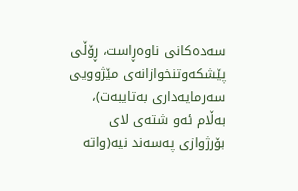سه‌ده‌كانى ناوه‌ڕاست، ڕۆڵى پێشكه‌وتنخوازانه‌ى مێژوويى سه‌رمايه‌دارى به‌تايبه‌ت)، به‌ڵام ئه‌و شته‌ى لاى بۆرژوازى په‌سه‌ند نيه‌(واته‌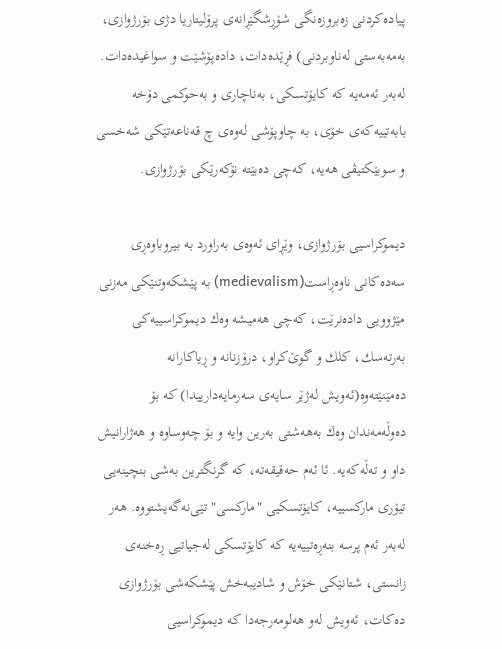پياده‌كردنى زه‌بروزه‌نگى شۆڕشگێڕانه‌ى پرۆليتاريا دژى بۆرژوازى، به‌مه‌به‌ستى له‌ناوبردنى) فڕێده‌دات، داده‌پۆشێت و سواغيده‌دات. له‌به‌ر ئه‌مه‌يه‌ كه‌ كايۆتسكى، به‌ناچارى و به‌حوكمى دۆخه‌ بابه‌تييه‌كه‌ى خۆى، به‌ چاوپۆشى له‌وه‌ى چ قه‌ناعه‌تێكى شه‌خسى و سوبێكتيڤى هه‌يه‌، كه‌چى ده‌بێته‌ نۆكه‌رێكى بۆرژوازى.

ديموكراسيى بۆرژوازى، وێڕاى ئه‌وه‌ى به‌راورد به‌ بيروباوه‌ڕى سه‌ده‌كانى ناوه‌ڕاست(medievalism) به‌ پێشكه‌وتنێكى مه‌زنى مێژوويى داده‌نرێت، كه‌چى هه‌ميشه‌ وه‌ك ديموكراسييه‌كى به‌رته‌سك، كلك و گوێ‌كراو، درۆزنانه‌ و ڕياكارانه ده‌مێنێته‌وه‌(ئه‌ويش له‌ژێر سايه‌ى سه‌رمايه‌دارييدا) كه‌ بۆ ده‌وڵه‌مه‌ندان وه‌ك به‌هه‌شتى به‌رين وايه‌ و بۆ چه‌وساوه‌ و هه‌ژارانيش داو و ته‌ڵه‌كه‌يه‌. ئا ئه‌م حه‌قيقه‌ته‌، كه‌ گرنگترين به‌شى بنچينه‌يى تيۆرى ماركسييه‌، كايۆتسكيى "ماركسى" تێى‌نه‌گه‌يشتووه‌. هه‌ر له‌به‌ر ئه‌م پرسه‌ بنه‌ڕه‌تييه‌يه‌ كه‌ كايۆتسكى له‌جياتيى ڕه‌خنه‌ى زانستى، شتانێكى خۆش و شاديبه‌خش پێشكه‌شى بۆرژوازى ده‌كات، ئه‌ويش له‌و هه‌لومه‌رجه‌دا كه‌ ديموكراسيى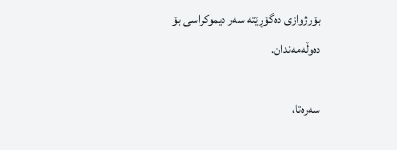بۆرژوازى ده‌گۆڕێته‌ سه‌ر ديموكراسى بۆ ده‌وڵه‌مه‌ندان.

سه‌ره‌تا،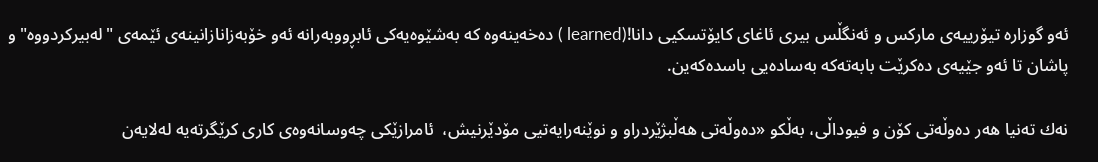ئه‌و گوزاره تيۆرييه‌‌ى ماركس و ئه‌نگڵس بيرى ئاغاى كايۆتسكيى دانا!(learned ) ده‌خه‌ينه‌وه‌ كه‌ به‌شێوه‌يه‌كى ئابڕووبه‌رانه‌ ئه‌و خۆبه‌زانازانينه‌ى ئێمه‌ى "له‌بيركردووه‌" و پاشان تا ئه‌و جێيه‌ى ده‌كرێت بابه‌ته‌كه‌ به‌ساده‌يى باسده‌كه‌ين.

نه‌ك ته‌نيا هه‌ر ده‌وڵه‌تى كۆن و فيوداڵى، به‌ڵكو «ده‌وڵه‌تى هه‌ڵبژێردراو و نوێنه‌رايه‌تيى مۆدێرنيش،  ئامرازێكى چه‌وسانه‌وه‌ى كارى كرێگرته‌يه‌ له‌لايه‌ن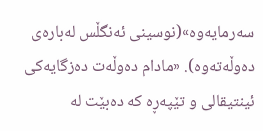سه‌رمايه‌وه‌‌»(نوسينى ئه‌نگڵس له‌باره‌ى ده‌وڵه‌ته‌وه‌). «مادام ده‌وڵه‌ت ده‌زگايه‌كى ئينتيقالى و تێپه‌ڕه‌ كه‌ ده‌بێت له‌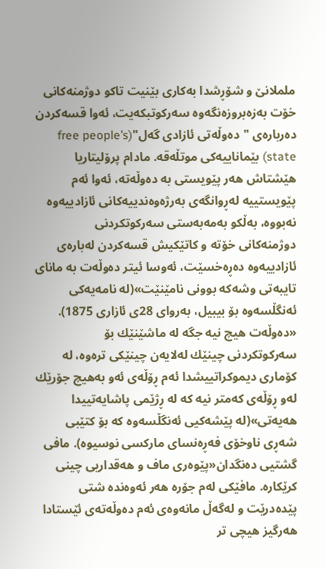ململانێ و شۆڕشدا به‌كارى بێنيت تاكو دوژمنه‌كانى خۆت به‌زه‌بروزه‌نگه‌وه‌ سه‌ركوتبكه‌يت، ئه‌وا قسه‌كردن ده‌ر‌باره‌ى "ده‌وڵه‌تى ئازادى گه‌ل"(free people’s state) بێماناييه‌كى موتڵه‌قه‌. مادام پرۆليتاريا هێشتاش هه‌ر پێويستى به‌ ده‌وڵه‌ته‌، ئه‌وا ئه‌م پێويستييه‌ له‌ڕوانگه‌ى به‌رژه‌وه‌ندييه‌كانى ئازادييه‌وه‌ نه‌بووه‌، به‌ڵكو به‌مه‌به‌ستى سه‌ركوتكردنى دوژمنه‌كانى خۆته‌ و كاتێكيش قسه‌كردن له‌باره‌ى ئازادييه‌وه‌ ده‌ڕه‌خسێت، ئه‌وسا ئيتر ده‌وڵه‌ت به‌ ماناى تايبه‌تى وشه‌كه‌ بوونى نامێنێت»(له‌ نامه‌يه‌كى ئه‌نگڵسه‌وه‌ بۆ بيبيل، به‌رواى 28ى ئازارى 1875). «ده‌وڵه‌ت هيچ نيه‌ جگه‌ له‌ ماشێنێك بۆ سه‌ركوتكردنى چينێك له‌لايه‌ن چينێكى تره‌وه‌، له‌ كۆمارى ديموكراتييشدا ئه‌م ڕۆڵه‌ى ئه‌و به‌هيچ جۆرێك له‌و ڕۆڵه‌ى كه‌متر نيه‌ كه‌ له‌ ڕژێمى پاشايه‌تييدا هه‌يه‌تى»(له‌ پێشه‌كيى ئه‌نگڵسه‌وه‌ كه‌ بۆ كتێبى شه‌ڕى ناوخۆى فه‌ڕه‌نساى ماركسى نوسيوه‌). مافى گشتيى ده‌نگدان«پێوه‌رى ماف و هه‌قداريى چينى كرێكاره‌. مافێكى له‌م جۆره‌ هه‌ر ئه‌وه‌نده‌ شتى پێده‌درێت و له‌گه‌ڵ مانه‌وه‌ى ئه‌م ده‌وڵه‌ته‌ى ئێستادا هه‌رگيز هيچى تر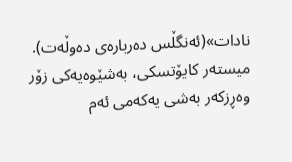نادات»(ئه‌نگڵس ده‌رباره‌ى ده‌وڵه‌ت). ميسته‌ر كايۆتسكى، به‌شێوه‌يه‌كى زۆر وه‌ڕزكه‌ر به‌شى يه‌كه‌مى ئه‌م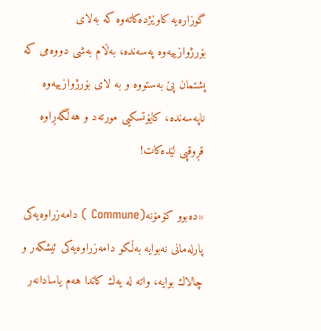گوزاره‌يه كاوێژده‌كاته‌وه‌ كه‌ به‌لاى بۆرژوازييه‌وه‌ په‌سه‌نده‌، به‌ڵام به‌شى دووه‌مى كه‌ پشتمان پێ به‌ستووه‌ و به ‌لاى بۆرژوازييه‌وه‌ ناپه‌سه‌نده‌، كايۆتسكيى مورته‌د و هه‌ڵگه‌ڕاوه‌ قڕوقپى لێده‌كات!

«ده‌بوو كۆمۆنه(Commune ) دامه‌زراوه‌يه‌كى پارله‌مانى نه‌بوايه‌ به‌ڵكو دامه‌زراوه‌يه‌كى ئيشكه‌ر و چالاك بوايه‌، واته‌ له‌ يه‌ك كاتدا هه‌م ياسادانه‌ر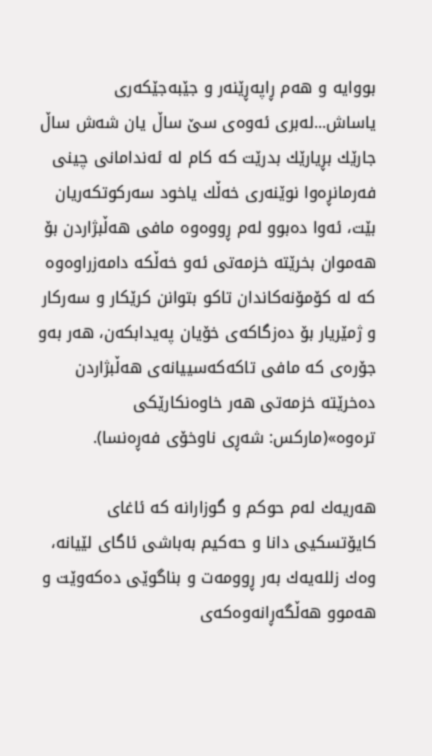بووايه‌ و هه‌م ڕاپه‌ڕێنه‌ر و جێبه‌جێكه‌رى ياساش...له‌برى ئه‌وه‌ى سێ ساڵ يان شه‌ش ساڵ جارێك بڕيارێك بدرێت كه‌ كام له‌ ئه‌ندامانى چينى فه‌رمانڕه‌وا نوێنه‌رى خه‌ڵك ياخود سه‌ركوتكه‌ريان بێت، ئه‌وا ده‌بوو له‌م ڕووه‌وه‌ مافى هه‌ڵبژاردن بۆ هه‌موان بخرێته‌ خزمه‌تى ئه‌و خه‌ڵكه‌ دامه‌زراوه‌وه‌ كه‌ له‌ كۆمۆنه‌كاندان تاكو بتوانن كرێكار و سه‌ركار و ژمێريار بۆ ده‌زگاكه‌ى خۆيان په‌يدابكه‌ن، هه‌ر به‌و جۆره‌ى كه‌ مافى تاكه‌كه‌سييانه‌ى هه‌ڵبژاردن ده‌خرێته‌ خزمه‌تى هه‌ر خاوه‌نكارێكى تره‌وه»(ماركس: شه‌ڕى ناوخۆى فه‌ڕه‌نسا).

هه‌ريه‌ك له‌م حوكم و گوزارانه‌ كه‌ ئاغاى كايۆتسكيى دانا و حه‌كيم به‌باشى ئاگاى لێيانه‌، وه‌ك زلله‌يه‌ك به‌ر ڕوومه‌ت و بناگوێى ده‌كه‌وێت و هه‌موو هه‌ڵگه‌ڕانه‌وه‌كه‌ى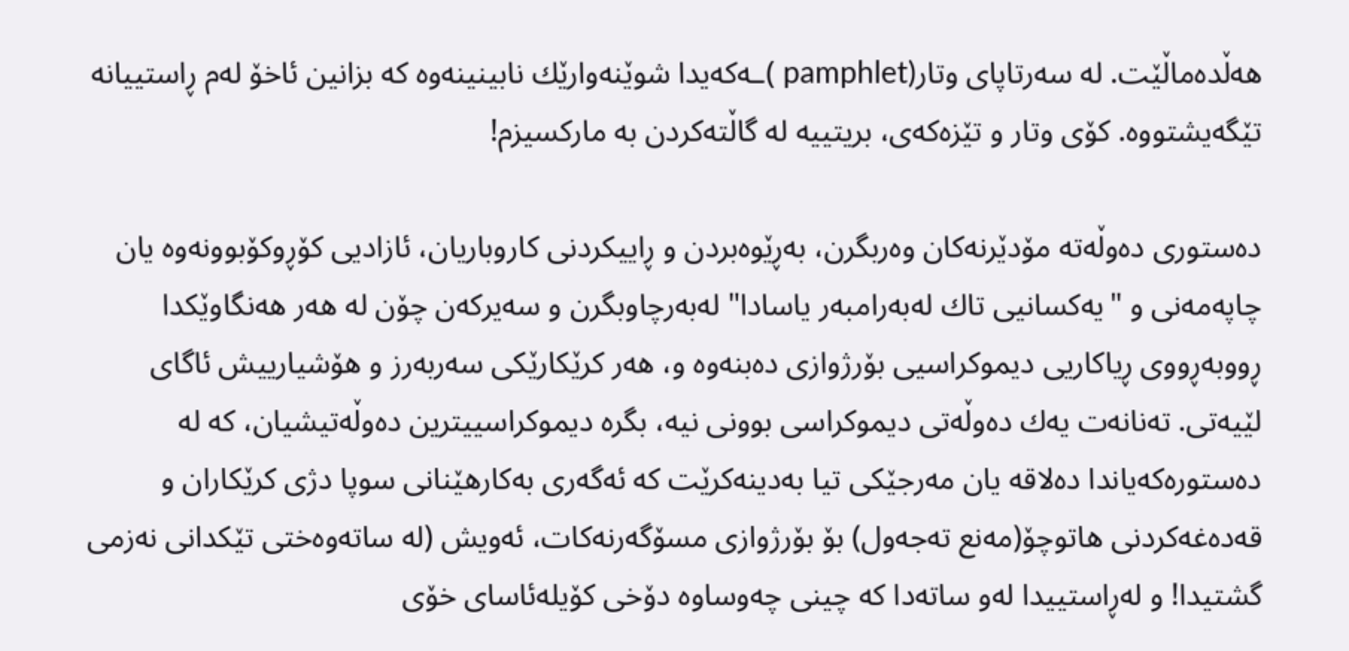هه‌ڵده‌ماڵێت. له‌ سه‌رتاپاى وتار(pamphlet )ـه‌كه‌يدا شوێنه‌وارێك نابينينه‌وه‌ كه‌ بزانين ئاخۆ له‌م ڕاستييانه‌ تێگه‌يشتووه‌. كۆى وتار و تێزه‌كه‌ى، بريتييه‌ له‌ گاڵته‌كردن به‌ ماركسيزم!

ده‌ستورى ده‌وڵه‌ته‌ مۆدێرنه‌كان وه‌ربگرن، به‌ڕێوه‌بردن و ڕاييكردنى كاروباريان، ئازاديى كۆڕوكۆبوونه‌وه‌ يان چاپه‌مه‌نى و "يه‌كسانيى تاك له‌به‌رامبه‌ر ياسادا" له‌به‌رچاوبگرن و سه‌يركه‌ن چۆن له‌ هه‌ر هه‌نگاوێكدا ڕووبه‌ڕووى ڕياكاريى ديموكراسيى بۆرژوازى ده‌بنه‌وه‌ و، هه‌ر كرێكارێكى سه‌ربه‌رز و هۆشيارييش ئاگاى لێيه‌تى. ته‌نانه‌ت يه‌ك ده‌وڵه‌تى ديموكراسى بوونى نيه‌، بگره‌ ديموكراسييترين ده‌وڵه‌تيشيان، كه‌ له‌ ده‌ستوره‌كه‌ياندا ده‌لاقه‌ يان مه‌رجێكى ‌تيا به‌دينه‌كرێت كه‌ ئه‌گه‌رى به‌كارهێنانى سوپا دژى كرێكاران و قه‌ده‌غه‌كردنى هاتوچۆ(مه‌نع ته‌جه‌ول) بۆ بۆرژوازى مسۆگه‌رنه‌كات، ئه‌ويش (له‌ ساته‌وه‌ختى تێكدانى نه‌زمى گشتيدا! و له‌ڕاستييدا له‌و ساته‌دا كه‌ چينى چه‌وساوه‌ دۆخى كۆيله‌ئاساى خۆى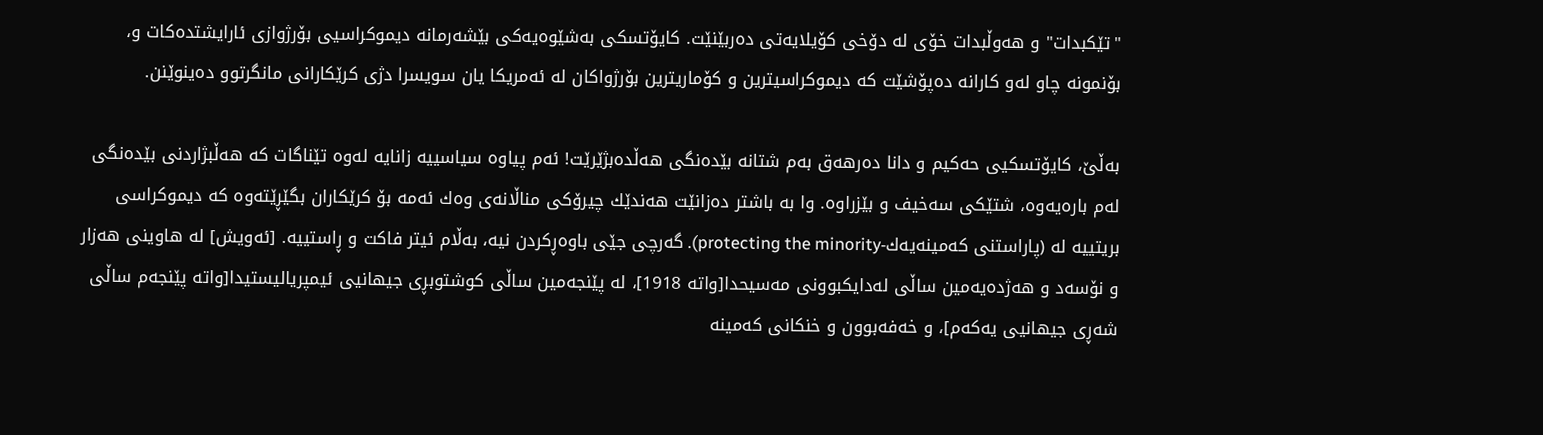"تێكبدات" و هه‌وڵبدات خۆى له‌ دۆخى كۆيلايه‌تى ده‌ربێنێت. كايۆتسكى به‌شێوه‌يه‌كى بێشه‌رمانه ديموكراسيى بۆرژوازى ئارايشتده‌كات و، بۆنمونه‌ چاو له‌و كارانه‌ ده‌پۆشێت كه‌ ديموكراسيترين و كۆماريترين بۆرژواكان له‌ ئه‌مريكا يان سويسرا دژى كرێكارانى مانگرتوو ده‌ينوێنن.

به‌ڵێ، كايۆتسكيى حه‌كيم و دانا ده‌رهه‌ق به‌م شتانه‌ بێده‌نگى هه‌ڵده‌بژێرێت! ئه‌م پياوه‌ سياسييه‌ زانايه‌ له‌وه‌ تێناگات كه‌ هه‌ڵبژاردنى بێده‌نگى له‌م باره‌يه‌وه‌، شتێكى سه‌خيف و بێزراوه‌. وا به‌ باشتر ده‌زانێت‌ هه‌ندێك چيرۆكى مناڵانه‌ى وه‌ك ئه‌مه بۆ كرێكاران‌ بگێڕێته‌وه‌ كه‌ ديموكراسى بريتييه‌ له‌ (پاراستنى كه‌مينه‌يه‌ك-protecting the minority). گه‌رچى جێى باوه‌ڕكردن نيه‌، به‌ڵام ئيتر فاكت و ڕاستييه‌. [ئه‌ويش] له‌ هاوينى هه‌زار و نۆسه‌د و هه‌ژده‌يه‌مين ساڵى له‌دايكبوونى مه‌سيحدا[واته‌ 1918]، له‌ پێنجه‌مين ساڵى كوشتوبڕى جيهانيى ئيمپرياليستيدا[واته‌ پێنجه‌م ساڵى شه‌ڕى جيهانيى يه‌كه‌م]، و خه‌فه‌بوون و خنكانى كه‌مينه‌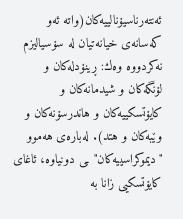ئه‌نته‌رناسيۆنالييه‌كان(واته‌ ئه‌و كه‌سانه‌ى خيانه‌تيان له‌ سۆسياليزم نه‌كردووه وه‌ك: ڕينۆدله‌كان و لۆنگه‌كان و شيدمانه‌كان و كايۆتسكييه‌كان و هاندرسۆنه‌كان و وێبه‌كان و هتد‌). له‌باره‌ى هه‌موو "ديموكراسييه‌كان"ـى دونياوه‌، ئاغاى كايۆتسكيى زانا به‌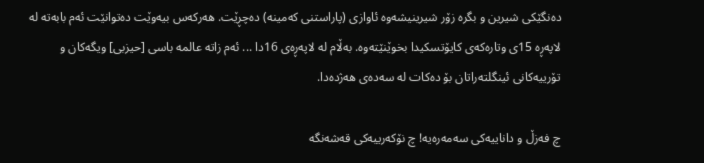ده‌نگێكى شيرين و بگره‌ زۆر شيرينيشه‌وه‌ ئاوازى (پاراستنى كه‌مينه‌) ده‌چڕێت. هه‌ركه‌س بيه‌وێت ده‌توانێت ئه‌م بابه‌ته‌ له‌ لاپه‌ڕه‌ 15ى وتاره‌كه‌ى كايۆتسكيدا بخوێنێته‌وه‌. به‌ڵام له‌ لاپه‌ڕه‌ى 16دا ... ئه‌م زاته‌ عالمه‌ باسى [حيزبى] ويگه‌كان و تۆرييه‌كانى ئينگلته‌راتان بۆ ده‌كات له‌ سه‌ده‌ى هه‌ژده‌دا.

چ فه‌زڵ و داناييه‌كى سه‌مه‌ره‌يه‌! چ نۆكه‌رييه‌كى قه‌شه‌نگه‌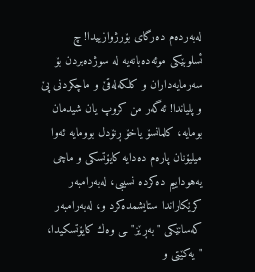له‌به‌رده‌م ده‌رگاى بۆرژوازييدا! چ ئسلوبێكى موئه‌ده‌بانه‌يه‌‌ له‌ سوژده‌بردن بۆ سه‌رمايه‌داران و كلكه‌له‌قێ و ماچكردنى پێ و پلياندا! ئه‌گه‌ر من كروپ يان شيدمان بومايه‌، كلمانسۆ ياخۆ ڕنۆدل بوومايه‌ ئه‌وا ميليۆنان پاره‌م ده‌دايه‌ كايۆتسكى و ماچى يه‌هوداييم ده‌كرده‌ نسيبى، له‌به‌رامبه‌ر كرێكاراندا ستايشمده‌كرد و، له‌به‌رامبه‌ر كه‌سانێكى "به‌ڕێز"ـى وه‌ك كايۆتسكيدا، "يه‌كێتى و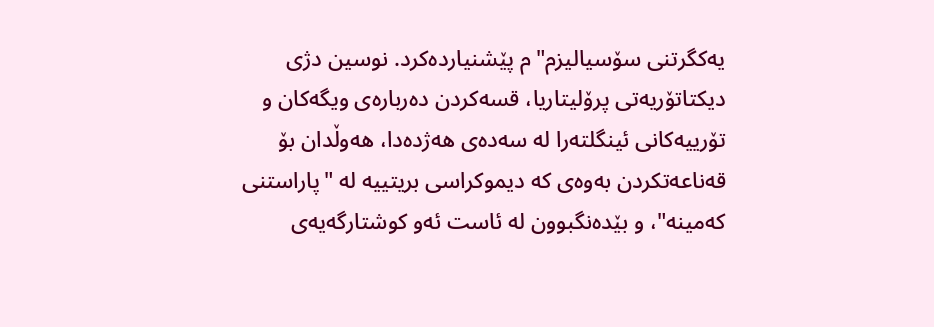يه‌كگرتنى سۆسياليزم"م پێشنيارده‌كرد. نوسين دژى ديكتاتۆريه‌تى پرۆليتاريا، قسه‌كردن ده‌رباره‌ى ويگه‌كان و تۆرييه‌كانى ئينگلته‌را له‌ سه‌ده‌ى هه‌ژده‌دا، هه‌وڵدان بۆ قه‌ناعه‌تكردن به‌وه‌ى كه‌ ديموكراسى بريتييه‌ له‌ "پاراستنى كه‌مينه‌"، و بێده‌نگبوون له‌ ئاست ئه‌و كوشتارگه‌يه‌ى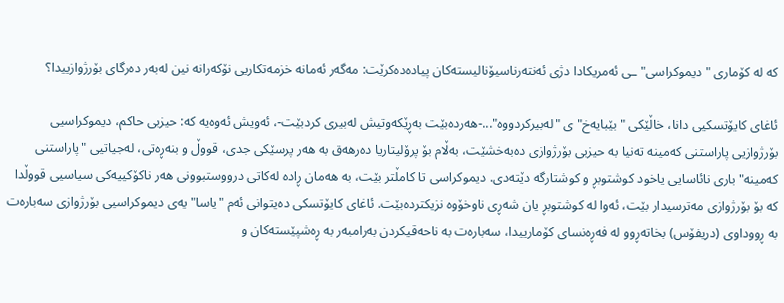كه‌ له‌ كۆمارى "ديموكراسى"ـى ئه‌مريكادا دژى ئه‌نته‌رناسيۆناليسته‌كان پياده‌ده‌كرێت: مه‌گه‌ر ئه‌مانه‌ خزمه‌تكاريى نۆكه‌رانه‌ نين له‌به‌ر ده‌رگاى بۆرژوازييدا؟

ئاغاى كايۆتسكيى دانا، خاڵێكى "بێبايه‌خ" ى "له‌بيركردووه"...-هه‌رده‌بێت به‌ڕێكه‌وتيش له‌بيرى كردبێت-، ئه‌ويش ئه‌وه‌يه‌ كه‌: حيزبى حاكم، ديموكراسيى بۆرژوازيى پاراستنى كه‌مينه‌ ته‌نيا به‌ حيزبى بۆرژوازى ده‌به‌خشێت، به‌ڵام بۆ پرۆليتاريا ده‌رهه‌ق به‌ هه‌ر پرسێكى جدى، قووڵ و بنه‌ڕه‌تى‌، له‌جياتيى "پاراستنى كه‌مينه‌" بارى نائاسايى ياخود كوشتوبڕ و كوشتارگه‌ دێته‌دى. ديموكراسى تا كامڵتر بێت، به‌ هه‌مان ڕاده‌ له‌كاتى درووستبوونى هه‌ر ناكۆكييه‌كى سياسيى قووڵدا كه‌ بۆ بۆرژوازى مه‌ترسيدار بێت، ئه‌وا له كوشتوبڕ يان شه‌ڕى ناوخۆوه‌ نزيكترده‌بێت‌. ئاغاى كايۆتسكى ده‌يتوانى ئه‌م "ياسا"يه‌ى ديموكراسيى بۆرژوازى سه‌باره‌ت به‌ ڕووداوى (دريفۆس) بخاته‌ڕوو له‌ فه‌ڕه‌نساى كۆمارييدا، سه‌باره‌ت به‌ ناحه‌قيكردن به‌رامبه‌ر به‌ ڕه‌شپێسته‌كان و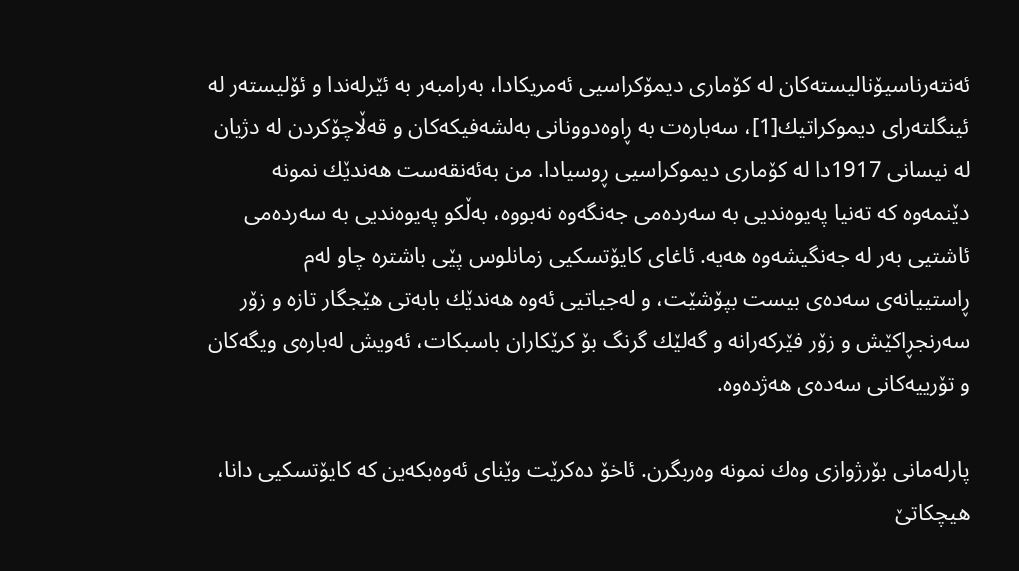ئه‌نته‌رناسيۆناليسته‌كان له‌ كۆمارى ديمۆكراسيى ئه‌مريكادا، به‌رامبه‌ر به‌ ئێرله‌ندا و ئۆليسته‌ر له‌ ئينگلته‌راى ديموكراتيك[1]، سه‌باره‌ت به‌ ڕاوه‌دوونانى به‌لشه‌فيكه‌كان و قه‌ڵاچۆكردن له‌ دژيان له‌ نيسانى 1917دا له‌ كۆمارى ديموكراسيى ڕوسيادا. من به‌ئه‌نقه‌ست هه‌ندێك نمونه‌ دێنمه‌وه‌ كه‌ ته‌نيا په‌يوه‌نديى به‌ سه‌رده‌مى جه‌نگه‌وه‌ نه‌بووه‌، به‌ڵكو په‌يوه‌نديى به‌ سه‌رده‌مى ئاشتيى به‌ر له‌ جه‌نگيشه‌وه‌ هه‌يه‌. ئاغاى كايۆتسكيى زمانلوس پێى باشتره‌ چاو له‌م ڕاستييانه‌ى سه‌ده‌ى بيست ‌بپۆشێت، و له‌جياتيى ئه‌وه‌ هه‌ندێك بابه‌تى هێجگار تازه‌ و زۆر سه‌رنجڕاكێش و زۆر فێركه‌رانه‌ و گه‌لێك گرنگ بۆ كرێكاران باسبكات، ئه‌ويش له‌باره‌ى ويگه‌كان و تۆرييه‌كانى سه‌ده‌ى هه‌ژده‌وه‌.

پارله‌مانى بۆرژوازى وه‌ك نمونه‌ وه‌ربگرن. ئاخۆ ده‌كرێت وێناى ئه‌وه‌بكه‌ين كه‌ كايۆتسكيى دانا، هيچكاتێ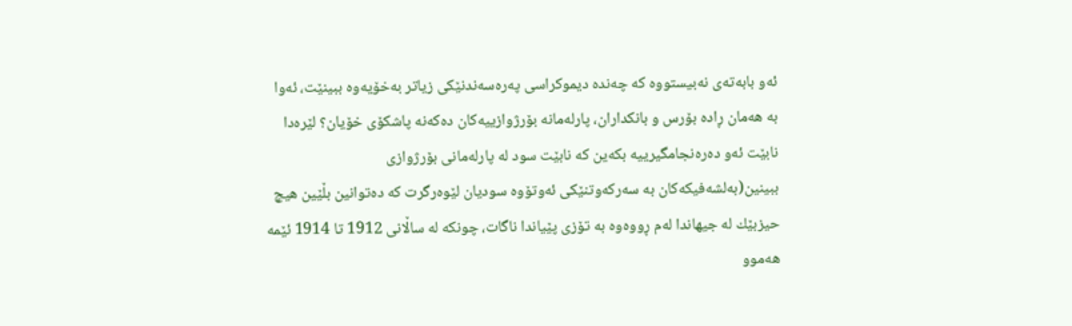ئه‌و بابه‌ته‌ى نه‌بيستووه‌ كه‌ چه‌نده‌ ديموكراسى په‌ره‌سه‌ندنێكى زياتر به‌خۆيه‌وه‌ ببينێت، ئه‌وا به‌ هه‌مان ڕاده‌ بۆرس و بانكداران، پارله‌مانه‌ بۆرژوازييه‌كان ده‌كه‌نه‌ پاشكۆى خۆيان؟ لێره‌دا نابێت ئه‌و ده‌ره‌نجامگيرييه‌ بكه‌ين كه‌ نابێت سود له‌ پارله‌مانى بۆرژوازى ببينين(به‌لشه‌فيكه‌كان به‌ سه‌ركه‌وتنێكى ئه‌وتۆوه‌ سوديان لێوه‌رگرت كه‌ ده‌توانين بڵێين هيچ حيزبێك له‌ جيهاندا له‌م ڕووه‌وه‌ به‌ تۆزى پێياندا ناگات، چونكه‌ له‌ ساڵانى 1912 تا 1914 ئێمه‌ هه‌موو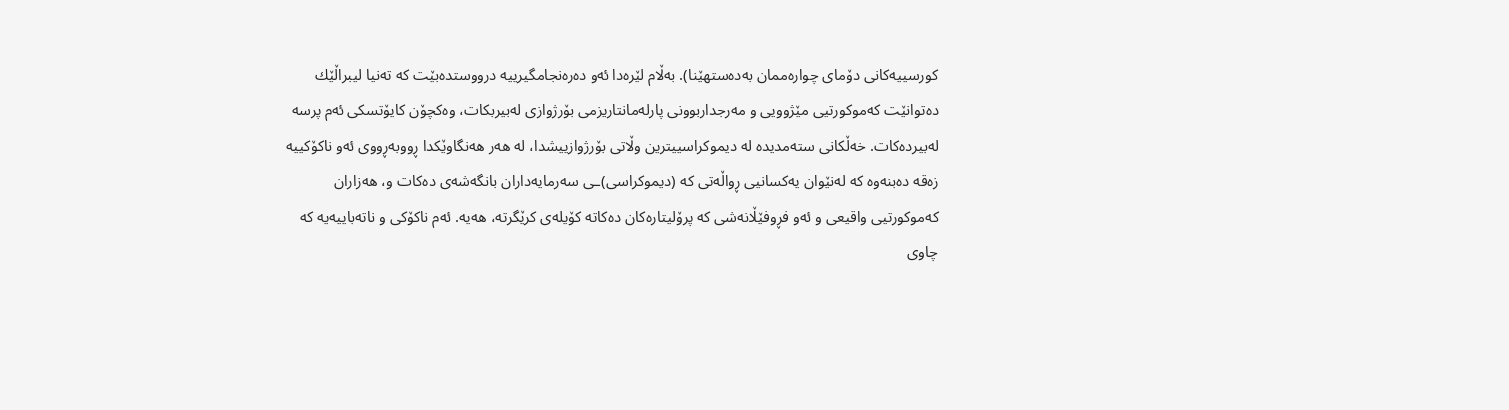كورسييه‌كانى دۆماى چواره‌ممان به‌ده‌ستهێنا). به‌ڵام لێره‌دا ئه‌و ده‌ره‌نجامگيرييه‌ درووستده‌بێت كه‌ ته‌نيا ليبراڵێك ده‌توانێت كه‌موكورتيى مێژوويى و مه‌رجداربوونى پارله‌مانتاريزمى بۆرژوازى له‌بيربكات، وه‌كچۆن كايۆتسكى ئه‌م پرسه‌ له‌بيرده‌كات. خه‌ڵكانى سته‌مديده‌ له‌ ديموكراسييترين وڵاتى بۆرژوازييشدا، له‌ هه‌ر هه‌نگاوێكدا ڕووبه‌ڕووى ئه‌و ناكۆكييه‌ زه‌قه‌ ده‌بنه‌وه‌ كه‌ له‌نێوان يه‌كسانيى ڕواڵه‌تى كه‌ (ديموكراسى)ـى سه‌رمايه‌داران بانگه‌شه‌ى ده‌كات و، هه‌زاران كه‌موكورتيى واقيعى و ئه‌و فڕوفێڵانه‌شى كه‌ پرۆليتاره‌كان ده‌كاته‌ كۆيله‌ى كرێگرته، هه‌يه‌. ئه‌م ناكۆكى و ناته‌باييه‌يه‌ كه‌ چاوى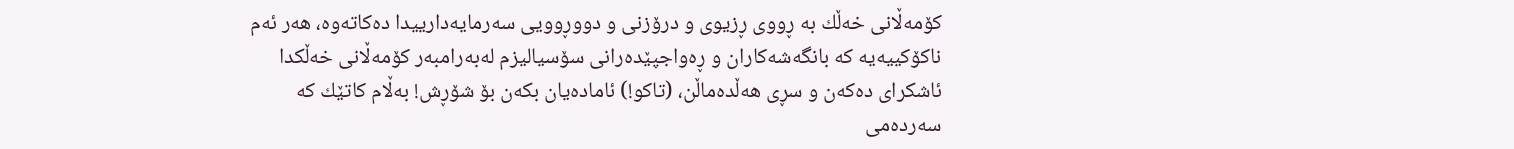كۆمه‌ڵانى خه‌ڵك به‌ ڕووى ڕزيوى و درۆزنى و دووڕوويى سه‌رمايه‌دارييدا ده‌كاته‌وه‌، هه‌ر ئه‌م ناكۆكييه‌يه‌ كه‌ بانگه‌شه‌كاران و ڕه‌واجپێده‌رانى سۆسياليزم له‌به‌رامبه‌ر كۆمه‌ڵانى خه‌ڵكدا ئاشكراى ده‌كه‌ن و سڕى هه‌ڵده‌ماڵن، (تاكو!) ئاماده‌يان بكه‌ن بۆ شۆڕش! به‌ڵام كاتێك كه‌ سه‌رده‌مى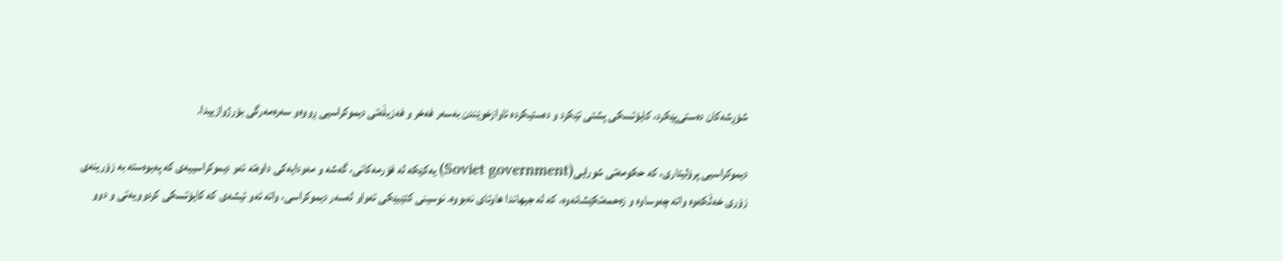شۆڕشه‌كان ده‌ستى‌پێكرد، كايۆتسكى پشتى تێكرد و ده‌ستيكرده‌ ئاوازخوێندن به‌سه‌ر فه‌خر و فه‌زيڵه‌تى ديموكراسيى ڕووه‌و سه‌ره‌مه‌رگى بۆرژوازييدا.

ديموكراسيى پرۆليتارى، كه‌ حكومه‌تى شورايى(Soviet government) يه‌كێكه‌ له‌ فۆرمه‌كانى، گه‌شه‌ و مه‌ودايه‌كى داوه‌ته‌ ئه‌و ديموكراسييه‌ى كه‌ په‌يوه‌سته‌ به‌ زۆرينه‌ى زۆرى خه‌ڵكه‌وه‌ واته‌ چه‌وساوه‌ و زه‌حمه‌تكێشانه‌وه‌، كه‌ له‌ جيهاندا هاوتاى نه‌بووه‌. نوسينى كتێبێكى ته‌واو له‌سه‌ر ديموكراسى، واته‌ ئه‌و ئيشه‌ى كه‌ كايۆتسكى كردوويه‌تى و دوو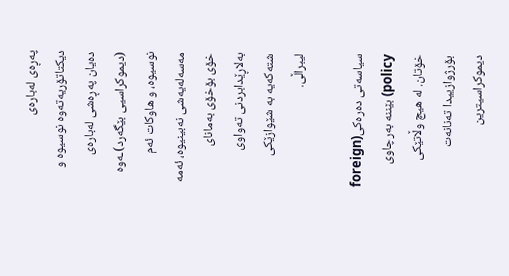په‌ڕه‌ى له‌باره‌ى ديكتاتۆريه‌ته‌وه‌ نوسيوه‌ و ده‌يان په‌ڕه‌شى له‌باره‌ى (ديموكراسيى بێگه‌رد)ـه‌وه‌ نوسيوه‌، و هاوكات ئه‌م مه‌سه‌له‌يه‌شى نه‌بينيوه‌، ئه‌مه‌ خۆى بۆخۆى به‌ماناى به‌لاڕێدابردنى ته‌واوى شته‌كه‌يه‌ به‌ شێوازێكى ليبراڵى.

سياسه‌تى ده‌ره‌كى(foreign policy) بێننه‌ به‌رچاوى خۆتان. له‌ هيچ وڵاتێكى بۆرژوازييدا ته‌نانه‌ت ديموكراسيترين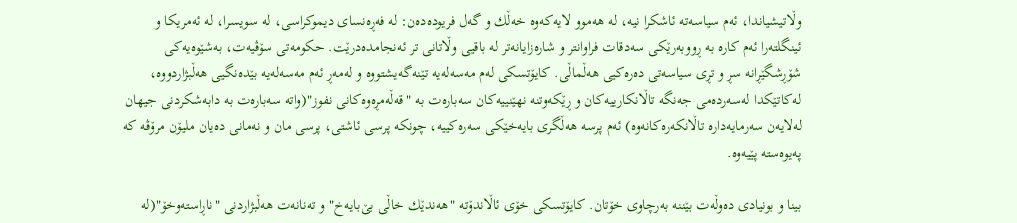وڵاتيشياندا، ئه‌م سياسه‌ته‌ ئاشكرا نيه‌، له‌ هه‌موو لايه‌كه‌وه‌ خه‌ڵك و گه‌ل فريوده‌ده‌ن: له‌ فه‌ڕه‌نساى ديموكراسى، له‌ سويسرا، له‌ ئه‌مريكا و ئينگلته‌را ئه‌م كاره‌ به‌ ڕووبه‌رێكى سه‌دقات فراوانتر و شاره‌زايانه‌تر له‌ باقيى وڵاتانى تر ئه‌نجامده‌درێت. حكومه‌تى سۆڤيه‌ت، به‌شێوه‌يه‌كى شۆڕشگێڕانه‌ سڕ و تڕى سياسه‌تى ده‌ره‌كيى هه‌ڵماڵى. كايۆتسكى له‌م مه‌سه‌له‌يه‌ تێنه‌گه‌يشتووه‌ و له‌مه‌ڕ ئه‌م مه‌سه‌له‌يه‌ بێده‌نگيى هه‌ڵبژاردووه‌، له‌كاتێكدا له‌سه‌رده‌مى جه‌نگه‌ تاڵانكارييه‌كان و ڕێكه‌وتنه‌ نهێنييه‌كان سه‌باره‌ت به‌ "قه‌ڵه‌مڕه‌وه‌كانى نفوز"(واته‌ سه‌باره‌ت به‌ دابه‌شكردنى جيهان له‌لايه‌ن سه‌رمايه‌داره‌ تاڵانكه‌ره‌كانه‌‌وه‌) ئه‌م پرسه‌ هه‌ڵگرى بايه‌خێكى سه‌ره‌كييه‌، چونكه‌ پرسى ئاشتى، پرسى مان و نه‌مانى ده‌يان مليۆن مرۆڤه‌ كه‌ په‌يوه‌سته‌ پێيه‌وه‌.

بينا و بونيادى ده‌وڵه‌ت بێننه‌ به‌رچاوى خۆتان. كايۆتسكى خۆى ئاڵاندۆته‌ "هه‌ندێك خاڵى بێ‌بايه‌خ" و ته‌نانه‌ت هه‌ڵبژاردنى "ناڕاسته‌وخۆ"(له‌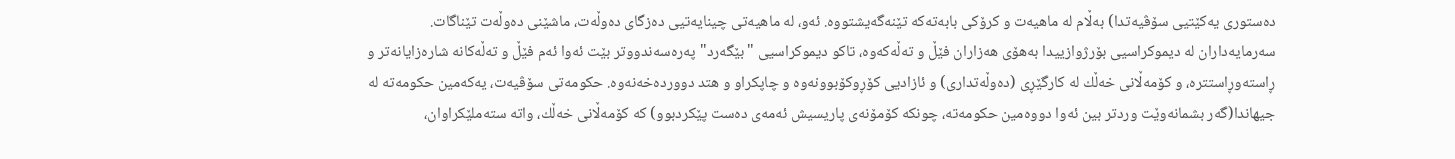ده‌ستورى يه‌كێتيى سۆڤيه‌تدا) به‌ڵام له‌ ماهيه‌ت و كرۆكى بابه‌ته‌كه‌ تێنه‌گه‌يشتووه‌. ئه‌و، له‌ ماهيه‌تى چينايه‌تيى ده‌زگاى ده‌وڵه‌ت، ماشێنى ده‌وڵه‌ت تێناگات. سه‌رمايه‌داران له‌ ديموكراسيى بۆرژوازييدا به‌هۆى هه‌زاران فێڵ و ته‌ڵه‌كه‌وه‌، تاكو ديموكراسيى "بێگه‌رد" په‌ره‌سه‌ندووتر بێت ئه‌وا ئه‌م فێڵ و ته‌ڵه‌كانه‌ شاره‌زايانه‌تر و ڕاسته‌وڕاستتره‌، و كۆمه‌ڵانى خه‌ڵك له‌ كارگێڕى (ده‌وڵه‌تدارى) و ئازاديى كۆڕوكۆبوونه‌وه‌ و چاپكراو و هتد دوورده‌خه‌نه‌وه‌. حكومه‌تى سۆڤيه‌ت، يه‌كه‌مين حكومه‌ته‌ له‌ جيهاندا(گه‌ر بشمانه‌وێت وردتر بين ئه‌وا دووه‌مين حكومه‌ته‌، چونكه‌ كۆمۆنه‌ى پاريسيش ئه‌مه‌ى ده‌ست پێكردبوو) كه‌ كۆمه‌ڵانى خه‌ڵك، واته‌ سته‌ملێكراوان،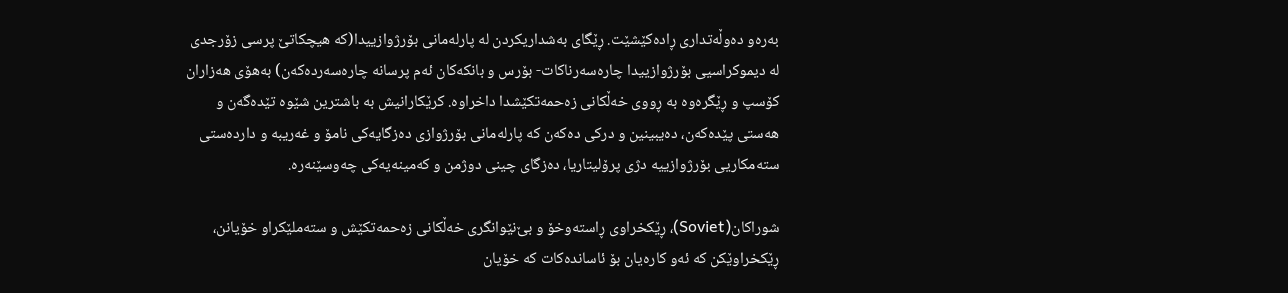به‌ره‌و ده‌وڵه‌تدارى ڕاده‌كێشێت. ڕێگاى به‌شداريكردن له‌ پارله‌مانى بۆرژوازييدا(كه‌ هيچكاتێ پرسى زۆرجدى له‌ ديموكراسيى بۆرژوازييدا چاره‌سه‌رناكات- بۆرس و بانكه‌كان ئه‌م پرسانه‌ چاره‌سه‌رده‌كه‌ن) به‌هۆى هه‌زاران كۆسپ و ڕێگره‌وه‌ به‌ ڕووى خه‌ڵكانى زه‌حمه‌تكێشدا داخراوه‌. كرێكارانيش به‌ باشترين شێوه‌ تێده‌گه‌ن و هه‌ستى پێده‌كه‌ن، ده‌يبينين و دركى ده‌كه‌ن كه‌ پارله‌مانى بۆرژوازى ده‌زگايه‌كى نامۆ و غه‌ريبه‌ و دارده‌ستى سته‌مكاريى بۆرژوازييه‌ دژى پرۆليتاريا، ده‌زگاى چينى دوژمن و كه‌مينه‌يه‌كى چه‌وسێنه‌ره‌.

شوراكان(Soviet)، ڕێكخراوى ڕاسته‌وخۆ و بێ‌نێوانگرى خه‌ڵكانى زه‌حمه‌تكێش و سته‌ملێكراو خۆيانن، ڕێكخراوێكن كه‌ ئه‌و كاره‌يان بۆ ئاسانده‌كات كه‌ خۆيان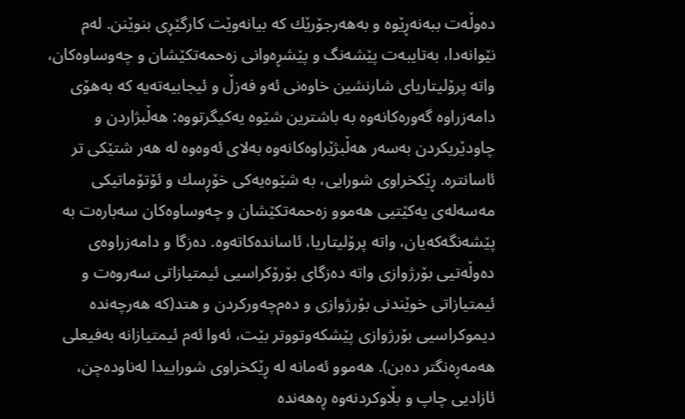ده‌وڵه‌ت ببه‌نه‌ڕێوه‌ و به‌هه‌رجۆرێك كه‌ بيانه‌وێت كارگێڕى بنوێنن. له‌م نێوانه‌دا، به‌تايبه‌ت پێشه‌نگ و پێشڕه‌وانى زه‌حمه‌تكێشان و چه‌وساوه‌كان، واته ‌پرۆليتارياى شارنشين خاوه‌نى ئه‌و فه‌زڵ و ئيجابيه‌ته‌يه‌ كه به‌هۆى دامه‌زراوه‌ گه‌وره‌كانه‌وه‌ به‌ باشترين شێوه‌ يه‌كيگرتووه‌: هه‌ڵبژاردن و چاودێريكردن به‌سه‌ر هه‌ڵبژێراوه‌كانه‌وه‌ به‌لاى ئه‌وه‌وه‌ له‌ هه‌ر شتێكى تر ئاسانتره‌. ڕێكخراوى شورايى، به‌ شێوه‌يه‌كى خۆڕسك و ئۆتۆماتيكى مه‌سه‌له‌ى يه‌كێتيى هه‌موو زه‌حمه‌تكێشان و چه‌وساوه‌كان سه‌باره‌ت به‌ پێشه‌نگه‌كه‌يان، واته‌ پرۆليتاريا، ئاسانده‌كاته‌وه‌‌. ده‌زگا و دامه‌زراوه‌ى ده‌وڵه‌تيى بۆرژوازى واته ده‌زگاى بۆرۆكراسيى ئيمتيازاتى سه‌روه‌ت و ئيمتيازاتى خوێندنى بۆرژوازى و ده‌م‌چه‌وركردن و هتد(كه‌ هه‌رچه‌نده‌ ديموكراسيى بۆرژوازى پێشكه‌وتووتر بێت، ئه‌وا ئه‌م ئيمتيازانه‌ به‌فيعلى هه‌مه‌ڕه‌نگتر ده‌بن). هه‌موو ئه‌مانه‌ له‌ ڕێكخراوى شوراييدا له‌ناوده‌چن، ئازاديى چاپ و بڵاوكردنه‌وه‌ ڕه‌هه‌نده‌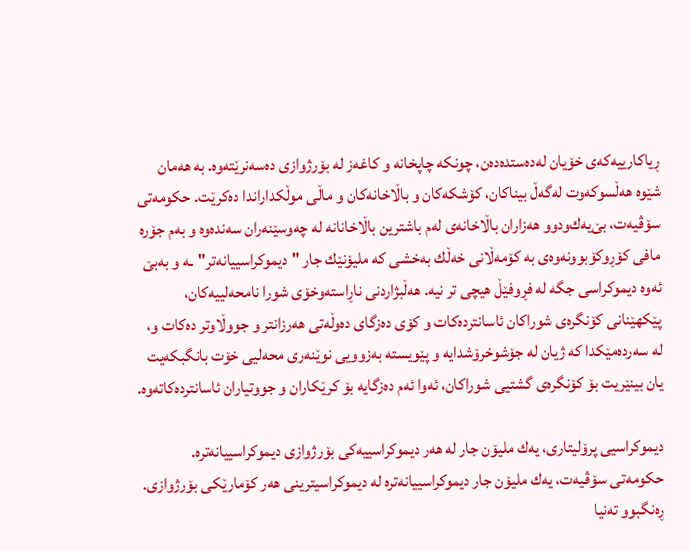ڕياكارييه‌كه‌ى خۆيان له‌ده‌ستده‌ده‌ن، چونكه‌ چاپخانه‌ و كاغه‌ز له‌ بۆرژوازى ده‌سه‌نرێته‌وه‌. به‌ هه‌مان شێوه‌ هه‌ڵسوكه‌وت له‌گه‌ڵ بيناكان، كۆشكه‌كان و باڵاخانه‌كان و ماڵى موڵكداراندا ده‌كرێت. حكومه‌تى سۆڤيه‌ت، بێ‌يه‌ك‌ودوو هه‌زاران باڵاخانه‌ى له‌م باشترين باڵاخانانه‌ له‌ چه‌وسێنه‌ران سه‌نده‌وه‌ و به‌م جۆره‌ مافى كۆڕوكۆبوونه‌وه‌ى به‌ كۆمه‌ڵانى خه‌ڵك به‌خشى كه‌ مليۆنێك جار "ديموكراسييانه‌تر"ـه‌ و‌ به‌بێ ئه‌وه‌ ديموكراسى جگه‌ له‌ فڕوفێڵ هيچى تر نيه‌. هه‌ڵبژاردنى ناڕاسته‌وخۆى شورا نامحه‌لييه‌كان، پێكهێنانى كۆنگره‌ى شوراكان ئاسانترده‌كات و كۆى ده‌زگاى ده‌وڵه‌تى هه‌رزانتر و جووڵاوتر ده‌كات و، له‌ سه‌رده‌مێكدا كه‌ ژيان له‌ جۆشوخرۆشدايه‌ و پێويسته‌ به‌زوويى نوێنه‌رى محه‌ليى خۆت بانگبكه‌يت يان بينێريت بۆ كۆنگره‌ى گشتيى شوراكان، ئه‌وا ئه‌م ده‌زگايه‌ بۆ كرێكاران و جووتياران ئاسانترده‌كاته‌وه‌.

ديموكراسيى پرۆليتارى، يه‌ك مليۆن جار له‌ هه‌ر ديموكراسييه‌كى بۆرژوازى ديموكراسييانه‌تره‌. حكومه‌تى سۆڤيه‌ت، يه‌ك مليۆن جار ديموكراسييانه‌تره‌ له‌ ديموكراسيترينى هه‌ر كۆمارێكى بۆرژوازى. ڕه‌نگبوو ته‌نيا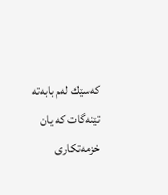كه‌سێك له‌م بابه‌ته‌ تێنه‌گات كه‌ يان خزمه‌تكارى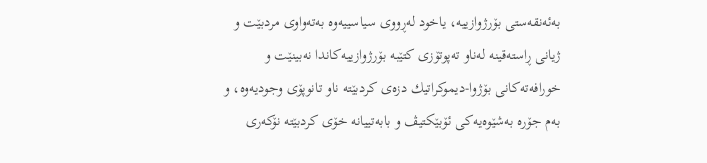به‌ئه‌نقه‌ستى بۆرژوازييه‌، ياخود له‌ڕووى سياسييه‌وه‌ به‌ته‌واوى مردبێت و ژيانى ڕاسته‌قينه‌ له‌ناو ته‌پوتۆزى كتێبه‌ بۆرژوازييه‌كاندا نه‌بينێت و خورافه‌ته‌كانى بۆژوا-ديموكراتيك دزه‌ى كردبێته‌ ناو تانوپۆى وجوديه‌وه‌، و به‌م جۆره‌ به‌شێوه‌يه‌كى ئۆبێكتيڤ و بابه‌تييانه‌ خۆى كردبێته‌ نۆكه‌رى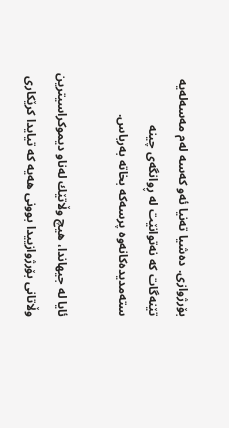بۆرژوازى. ده‌شيا ته‌نيا ئه‌و كه‌سه‌ له‌م مه‌سه‌له‌يه‌ تێنه‌گات كه‌ نه‌توانێت له‌ ڕوانگه‌ى چينه‌ سته‌مديده‌كانه‌وه‌ پرسه‌كه‌ بخاته‌ به‌رباس.

ئايا له‌ جيهاندا، هيچ وڵاتێك له‌ناو ديموكراسيترين وڵاتانى بۆرژوازييدا بوونى هه‌يه‌ كه‌ تيايدا كرێكارى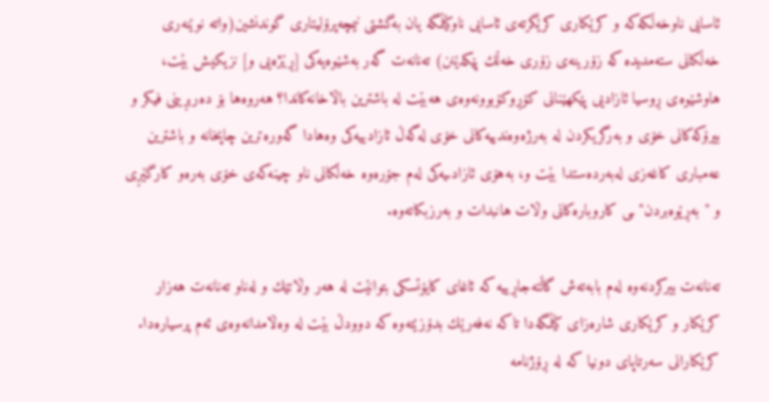ئاسايى ناوخه‌ڵكه‌كه‌ و كرێكارى كرێگرته‌ى ئاسايى ناوكێڵگه‌ يان به‌گشتى نيمچه‌‌پرۆليتارى گوندنشين(واته‌ نوێنه‌رى خه‌ڵكانى سته‌مديده‌ كه‌ زۆرينه‌ى زۆرى خه‌ڵك پێكدێنن) ته‌نانه‌ت گه‌ر به‌شێوه‌يه‌كى [ڕێژه‌يى و] نزيكيش بێت، هاوشێوه‌ى ڕوسيا ئازاديى پێكهێنانى كۆڕوكۆبوونه‌وه‌ى هه‌بێت له‌ باشترين باڵاخانه‌كاندا؟ هه‌روه‌ها بۆ ده‌ربڕينى فيكر و بيرۆكه‌كانى خۆى و به‌رگريكردن له‌ به‌رژه‌وه‌ندييه‌كانى خۆى له‌گه‌ڵ ئازادييه‌كى وه‌هادا گه‌وره‌ترين چاپخانه‌ و باشترين عه‌مبارى كاغه‌زى له‌به‌رده‌ستدا بێت و، به‌هۆى ئازادىيه‌كى له‌م جۆره‌وه‌ خه‌ڵكانى ناو چينه‌كه‌ى خۆى به‌ره‌و كارگێڕى و "به‌ڕێوه‌بردن"ـى كاروباره‌كانى وڵات هانبدات و به‌رزبكاته‌وه‌.

ته‌نانه‌ت بيركردنه‌وه‌ له‌م بابه‌ته‌ش گاڵته‌جاڕييه‌ كه‌ ئاغاى كايۆتسكى بتوانێت له‌ هه‌ر وڵاتێك و له‌ناو ته‌نانه‌ت هه‌زار كرێكار و كرێكارى شاره‌زاى كێڵگه‌دا تاكه‌ نه‌فه‌رێك بدۆزێته‌وه‌ كه‌ دوودڵ بێت له‌ وه‌ڵامدانه‌وه‌ى ئه‌م پرسياره‌دا. كرێكارانى سه‌رتاپاى دونيا كه‌ له‌ ڕۆژنامه‌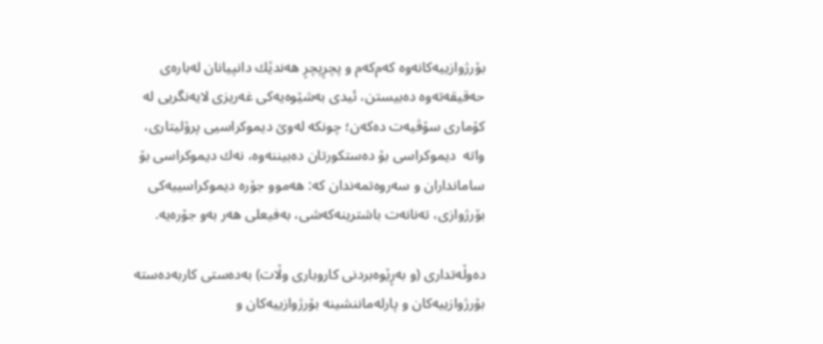بۆرژوازييه‌كانه‌وه‌ كه‌م‌كه‌م و پچڕپچڕ‌ هه‌ندێك دانپيانان له‌باره‌ى حه‌قيقه‌ته‌وه‌ ده‌بيستن، ئيدى به‌شێوه‌يه‌كى غه‌ريزى لايه‌نگريى له‌ كۆمارى سۆڤيه‌ت ده‌كه‌ن؛ چونكه‌ له‌وێ ديموكراسيى پرۆليتارى، واته‌  ديموكراسى بۆ ده‌ستكورتان ده‌بيننه‌وه‌، نه‌ك ديموكراسى بۆ سامانداران و سه‌روه‌تمه‌ندان كه‌: هه‌موو جۆره‌ ديموكراسييه‌كى بۆرژوازى، ته‌نانه‌ت باشترينه‌كه‌شى، به‌فيعلى هه‌ر به‌و جۆره‌يه‌.

ده‌وڵه‌تدارى (و به‌ڕێوه‌بردنى كاروبارى وڵات) به‌ده‌ستى كاربه‌ده‌سته‌ بۆرژوازييه‌كان و پارله‌ماننشينه‌ بۆرژوازييه‌كان و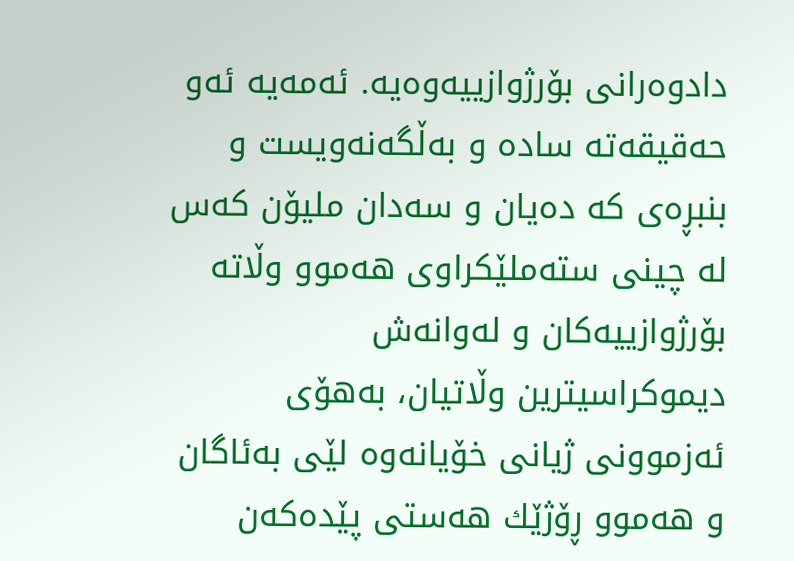دادوه‌رانى بۆرژوازييه‌وه‌يه‌. ئه‌مه‌يه‌ ئه‌و حه‌قيقه‌ته‌ ساده‌ و به‌ڵگه‌نه‌ويست و بنبڕه‌ى كه‌ ده‌يان و سه‌دان مليۆن كه‌س له‌ چينى سته‌ملێكراوى هه‌موو وڵاته‌ بۆرژوازييه‌كان و له‌وانه‌ش ديموكراسيترين وڵاتيان، به‌هۆى ئه‌زموونى ژيانى خۆيانه‌وه‌ لێى به‌ئاگان و هه‌موو ڕۆژێك هه‌ستى پێده‌كه‌ن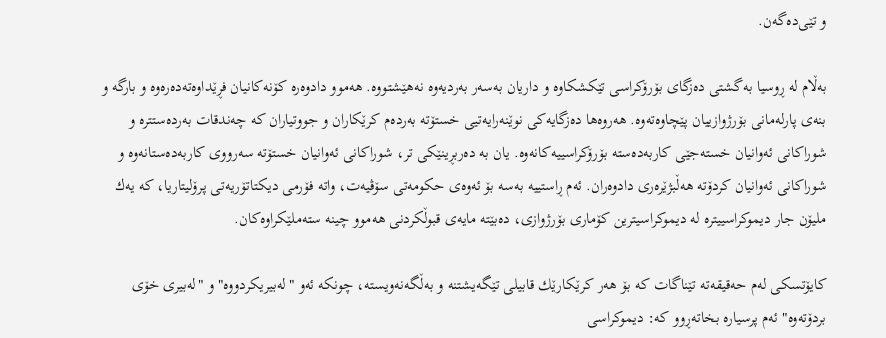و تێى‌ده‌گه‌ن.

به‌ڵام له‌ ڕوسيا به‌گشتى ده‌زگاى بۆرۆكراسى تێكشكاوه‌ و داريان به‌سه‌ر به‌رديه‌وه‌ نه‌هێشتووه‌. هه‌موو دادوه‌ره‌ كۆنه‌كانيان فڕێداوه‌ته‌ده‌ره‌وه‌ و بارگه‌ و بنه‌ى پارله‌مانى بۆرژوازييان پێچاوه‌ته‌وه‌. هه‌روه‌ها ده‌زگايه‌كى نوێنه‌رايه‌تيى خستۆته‌ به‌رده‌م كرێكاران و جووتياران كه‌ چه‌ندقات به‌رده‌ستتره و شوراكانى ئه‌وانيان خسته‌جێى كاربه‌ده‌سته‌ بۆرۆكراسييه‌كانه‌وه‌. يان به‌ ده‌ربڕينێكى تر، شوراكانى ئه‌وانيان خستۆته‌ سه‌رووى كاربه‌ده‌ستانه‌وه‌ و شوراكانى ئه‌وانيان كردۆته‌ هه‌ڵبژێره‌رى دادوه‌ران. ئه‌م ڕاستييه‌ به‌سه‌ بۆ ئه‌وه‌ى حكومه‌تى سۆڤيه‌ت، واته‌ فۆرمى ديكتاتۆريه‌تى پرۆليتاريا، كه‌ يه‌ك مليۆن جار ديموكراسييتره‌ له‌ ديموكراسيترين كۆمارى بۆرژوازى، ده‌بێته‌ مايه‌ى قبوڵكردنى هه‌موو چينه‌ سته‌ملێكراوه‌كان.

كايۆتسكى له‌م حه‌قيقه‌ته‌ تێناگات كه‌ بۆ هه‌ر كرێكارێك قابيلى تێگه‌يشتنه‌ و به‌ڵگه‌نه‌ويسته‌، چونكه‌ ئه‌و "له‌بيريكردووه" و "له‌بيرى خۆى بردۆته‌وه‌" ئه‌م پرسياره‌ بخاته‌ڕوو كه‌: ديموكراسى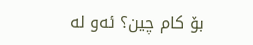بۆ كام چين؟ ئه‌و له‌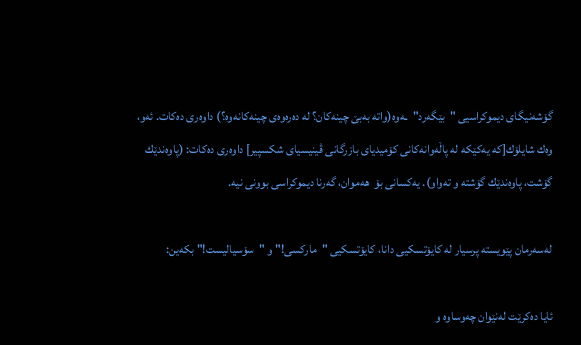گۆشه‌نيگاى ديموكراسيى "بێگه‌رد"ـه‌وه‌(واته‌ به‌بێ چينه‌كان؟ له‌ ده‌ره‌وه‌ى چينه‌كانه‌وه‌؟) داوه‌رى ده‌كات. ئه‌و، وه‌ك شايلۆك[كه‌ يه‌كێكه‌ له‌ پاڵه‌وانه‌كانى كۆميدياى بازرگانى ڤينيسياى شكسپير] داوه‌رى ده‌كات: (پاوه‌ندێك گۆشت، پاوه‌ندێك گۆشته‌ و ته‌واو). يه‌كسانى بۆ  هه‌موان، گه‌رنا ديموكراسى بوونى نيه‌.

له‌سه‌رمان پێويسته‌ پرسيار له‌ كايۆتسكيى دانا، كايۆتسكيى "ماركسى!" و "سۆسياليست!" بكه‌ين:

ئايا ده‌كرێت له‌نێوان چه‌وساوه‌ و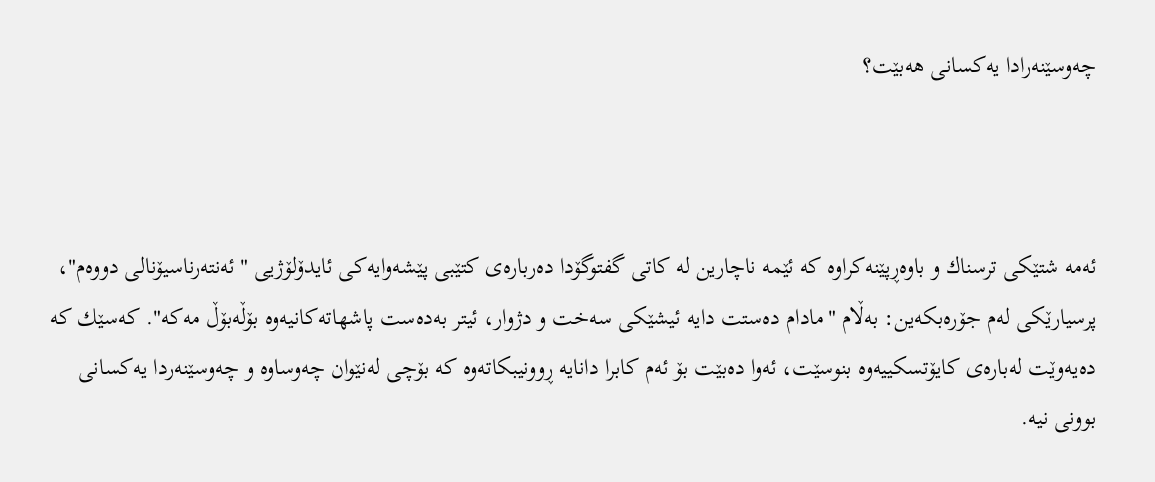چه‌وسێنه‌رادا يه‌كسانى هه‌بێت؟



ئه‌مه‌ شتێكى ترسناك و باوه‌ڕپێنه‌كراوه‌ كه‌ ئێمه‌ ناچارين له‌ كاتى گفتوگۆدا ده‌رباره‌ى كتێبى پێشه‌وايه‌كى ئايدۆلۆژيى "ئه‌نته‌رناسيۆنالى دووه‌م"، پرسيارێكى له‌م جۆره‌بكه‌ين: به‌ڵام "مادام ده‌ستت دايه‌ ئيشێكى سه‌خت و دژوار، ئيتر به‌ده‌ست پاشهاته‌كانيه‌وه‌ بۆڵه‌بۆڵ مه‌كه‌". كه‌سێك كه‌ ده‌يه‌وێت له‌باره‌ى كايۆتسكييه‌وه‌ بنوسێت، ئه‌وا ده‌بێت بۆ ئه‌م كابرا دانايه‌ ڕوونيبكاته‌وه‌ كه‌ بۆچى له‌نێوان چه‌وساوه‌ و چه‌وسێنه‌ردا يه‌كسانى بوونى نيه‌.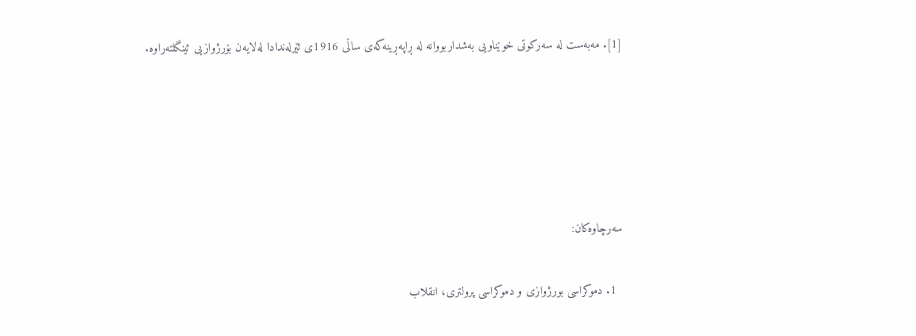[1]. مه‌به‌ست له‌ سه‌ركوتى خوێناويى به‌شداربووانه‌ له‌ ڕاپه‌ڕينه‌كه‌ى ساڵى 1916ى ئێرله‌ندادا له‌لايه‌ن بۆرژوازيى ئينگلته‌راوه‌.





سه‌رچاوه‌كان:

  1. دموكراسى بورژوازى و دموكراسى پرولترى، انقلاب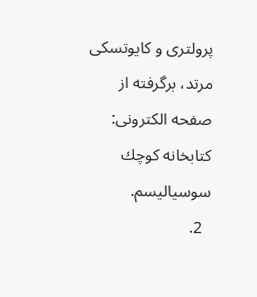پرولترى و كايوتسكى مرتد، برگرفته‌ از صفحه‌ الكترونى: كتابخانه‌ كوچك سوسياليسم.
  2.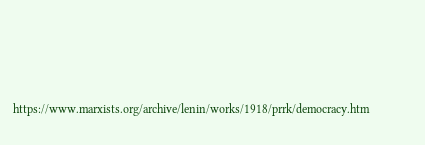https://www.marxists.org/archive/lenin/works/1918/prrk/democracy.htm